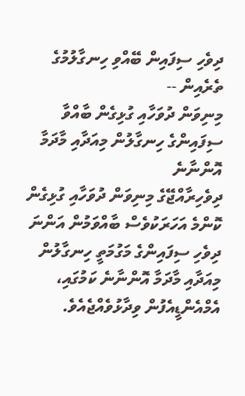ދިވެހި ސިފައިން ބޭއްވި ހިނގާލުމުގެ ތެރެއިން --
މިނިވަން ދުވަހާއި ގުޅިގެން ބާއްވާ ސިފައިންގެ ހިނގާލުން މިއަދާއި މާދަމާ އޮންނާނެ
ދިވެހިރާއްޖޭގެ މިނިވަން ދުވަހާއި ގުޅިގެން ކޮންމެ އަހަރަކުވެސް ބާއްވަމުން އަންނަ ދިވެހި ސިފައިންގެ މަގުމަތީ ހިނގާލުން މިއަދާއި މާދަމާ އޮންނާނެ ކަމުގައި، އެމްއެންޑީއެފުން ވިދާޅުވެއްޖެއެވެ.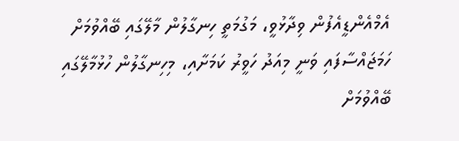އެމްއެންޑީއެފުން ވިދާޅުވީ، މަގުމަތީ ހިނގާލުން މާލޭގައި ބޭއްވުމަށް ހަމަޖައްސާފައި ވަނީ މިއަދު ހަވީރު ކަމަށާއި، މިހިނގާލުން ހުޅުމާލޭގައި ބޭއްވުމަށް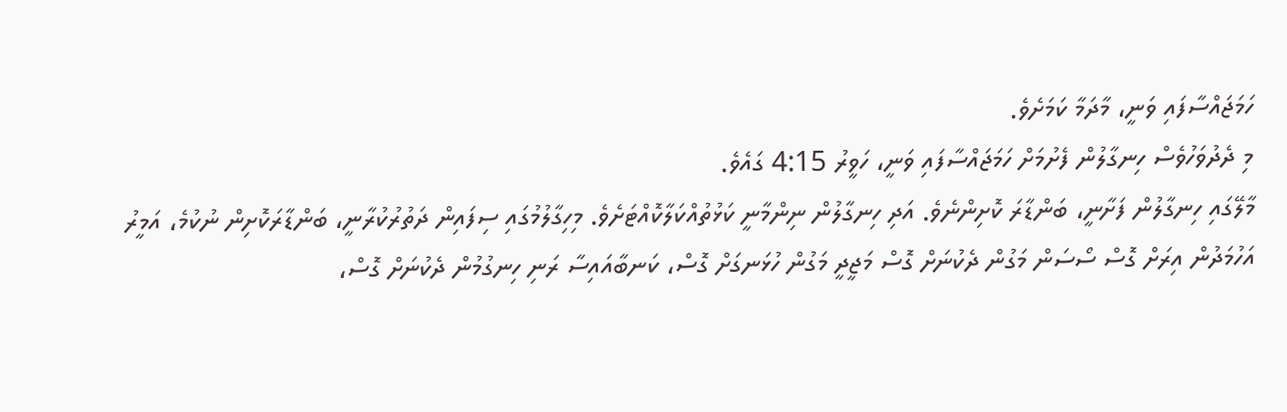ހަމަޖައްސާފައި ވަނީ، މާދަމާ ކަމަށެވެ.
މި ދެދުވަހުވެސް ހިނގާލުން ފެށުމަށް ހަމަޖައްސާފައި ވަނީ، ހަވީރު 4:15 ގައެވެ.
މާލޭގައި ހިނގާލުން ފަށާނީ، ބަންޑާރަ ކޮށިންނެވެ. އަދި ހިނގާލުން ނިންމާނީ ކަޅުތުއްކަލާކޮއްޓަށެވެ. މިހިގާލުމުގައި ސިފައިން ދަތުރުކުރާނީ، ބަންޑާރަކޮށިން ނުކުމެ، އަމީރު އަހުމަދުން އިރަށް ގޮސް ސޯސަން މަގުން ދެކުނަށް ގޮސް މަޖީދީ މަގުން ހުޅަނގަށް ގޮސް، ކަނބާއައިސާ ރަނި ހިނގުމުން ދެކުނަށް ގޮސް،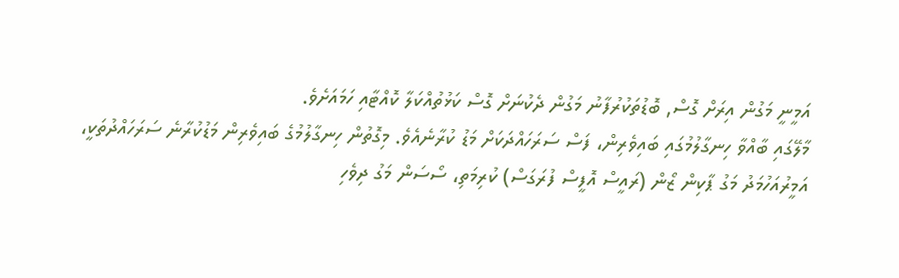އަމީނީ މަގުން އިރަށް ގޮސް, ބޮޑުތަކުރުފާނު މަގުން ދެކުނަށް ގޮސް ކަޅުތުއްކަލާ ކޮއްޓާއި ހަމައަށެވެ.
މާލޭގައި ބާއްވާ ހިނގާލުމުގައި ބައިވެރިން، ފަސް ސަރަހައްދަކަށް މަޑު ކުރާނެއެވެ. މިގޮތުން ހިނގާލުމުގެ ބައިވެރިން މަޑުކުރާނެ ސަރަހައްދުތަކީ، އަމީރުއަހުމަދު މަގު ޕާކިން ޒޯން (ރައީސް އޮފީސް ފުރަގަސް) ކުރިމަތި، ސޯސަން މަގު ދިވެހި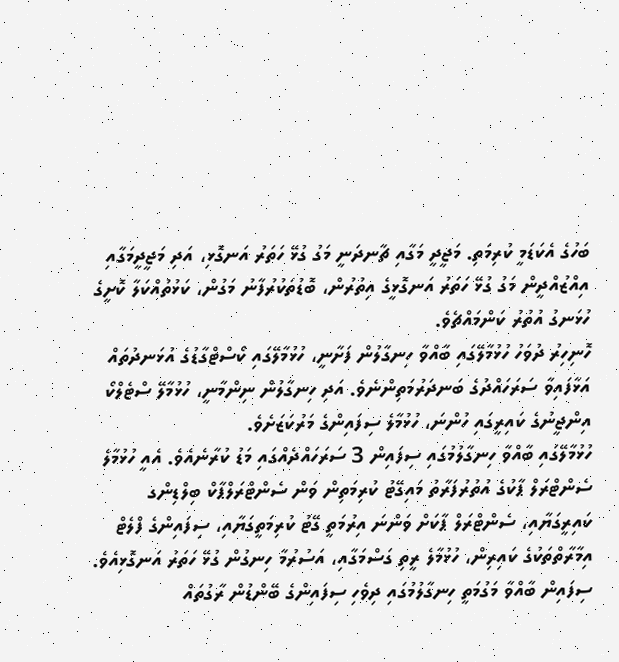ބަހުގެ އެކަޑަމީ ކުރިމަތި. މަޖީދީ މަގާއި ޗާނދަނީ މަގު ގުޅޭ ހަތަރު އަނގޮޅި، އަދި މަޖީދީމަގާއި އިއްޒުއްދީން މަގު ގުޅޭ ހަތަރު އަނގޮޅީގެ އިތުރުން، ބޮޑުތަކުރުފާނު މަގުން، ކަޅުތުއްކަލާ ކޮށީގެ ހުޅަނގު އުތުރު ކަންމައްޗެވެ.
ހޮނިހިރު ދުވަހު ހުޅުމާލޭގައި ބާއްވާ ހިނގާލުން ފަށާނީ، ހުޅުމާލޭގައި ކޯސްޓްގާޑުގެ އުޅަނދުތައް އަޅާފައިވާ ސަރަހައްދުގެ ބަނދަރުމަތިންނެވެ. އަދި ހިނގާލުން ނިންމާނީ، ހުޅުމާލޭ ސްޓެލްކޯ އިންޖީނުގެ ކައިރީގައި ހުންނަ، ހުޅުމާލެ ސިފައިންގެ މަރުކަޒަށެވެ.
ހުޅުމާލޭގައި ބާއްވާ ހިނގާލުމުގައި ސިފައިން 3 ސަރަހައްދެއްގައި މަޑު ކުރާނެއެވެ. އެއީ ހުޅުމާލެ ސެންޓްރަލް ޕާކުގެ އުތުރުފަރާތު މައިގޭޓު ކުރިމަތިން ވަން ސެންޓްރަލްޕާކް ބިލްޑިންގ ކައިރީގަޔާއި، ސެންޓްރަލް ޕާކަށް ވަންނަ އިރުމަތީ ގޭޓު ކުރިމަތީގަޔާއި، ސިފައިންގެ ފްލެޓް އިމާރާތްތަކުގެ ކައިރިން، ހުޅުމާލެ ރީތި ގަސްމަގާއި، އަސުރުމާ ހިނގުން ގުޅޭ ހަތަރު އަނގޮޅިއެވެ.
ސިފައިން ބާއްވާ މަގުމަތީ ހިނގާލުމުގައި ދިވެހި ސިފައިންގެ ބޭންޑުން ރާގުތައް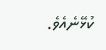ކުޅޭނެއެވެ.